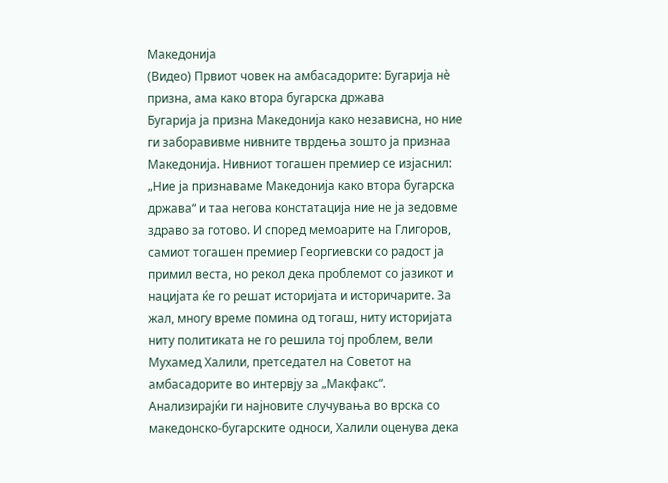Македонија
(Видео) Првиот човек на амбасадорите: Бугарија нè призна, ама како втора бугарска држава
Бугарија ја призна Македонија како независна, но ние ги заборавивме нивните тврдења зошто ја признаа Македонија. Нивниот тогашен премиер се изјаснил: „Ние ја признаваме Македонија како втора бугарска држава“ и таа негова констатација ние не ја зедовме здраво за готово. И според мемоарите на Глигоров, самиот тогашен премиер Георгиевски со радост ја примил веста, но рекол дека проблемот со јазикот и нацијата ќе го решат историјата и историчарите. За жал, многу време помина од тогаш, ниту историјата ниту политиката не го решила тој проблем, вели Мухамед Халили, претседател на Советот на амбасадорите во интервју за „Макфакс“.
Анализирајќи ги најновите случувања во врска со македонско-бугарските односи, Халили оценува дека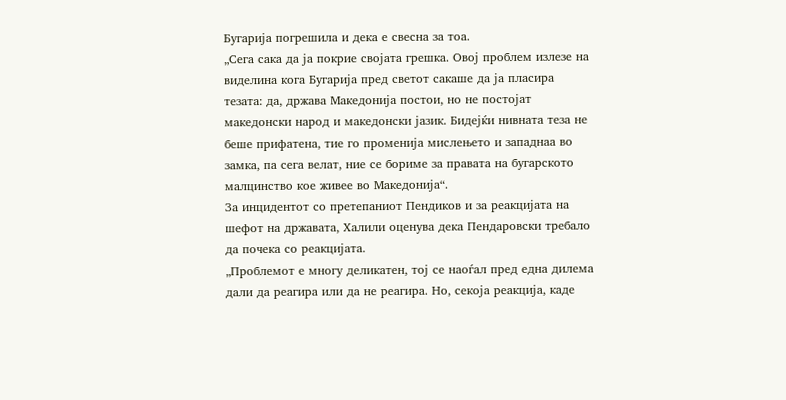Бугарија погрешила и дека е свесна за тоа.
„Сега сака да ја покрие својата грешка. Овој проблем излезе на виделина кога Бугарија пред светот сакаше да ја пласира тезата: да, држава Македонија постои, но не постојат македонски народ и македонски јазик. Бидејќи нивната теза не беше прифатена, тие го променија мислењето и западнаа во замка, па сега велат, ние се бориме за правата на бугарското малцинство кое живее во Македонија“.
За инцидентот со претепаниот Пендиков и за реакцијата на шефот на државата, Халили оценува дека Пендаровски требало да почека со реакцијата.
„Проблемот е многу деликатен, тој се наоѓал пред една дилема дали да реагира или да не реагира. Но, секоја реакција, каде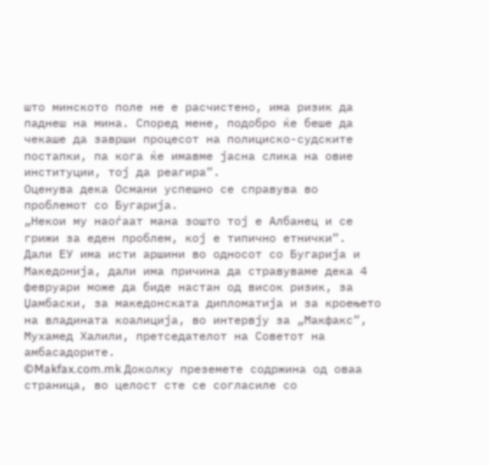што минското поле не е расчистено, има ризик да паднеш на мина. Според мене, подобро ќе беше да чекаше да заврши процесот на полициско-судските постапки, па кога ќе имавме јасна слика на овие институции, тој да реагира“.
Оценува дека Османи успешно се справува во проблемот со Бугарија.
„Некои му наоѓаат мана зошто тој е Албанец и се грижи за еден проблем, кој е типично етнички“.
Дали ЕУ има исти аршини во односот со Бугарија и Македонија, дали има причина да стравуваме дека 4 февруари може да биде настан од висок ризик, за Џамбаски, за македонската дипломатија и за кроењето на владината коалиција, во интервју за „Макфакс“, Мухамед Халили, претседателот на Советот на амбасадорите.
©Makfax.com.mk Доколку преземете содржина од оваа страница, во целост сте се согласиле со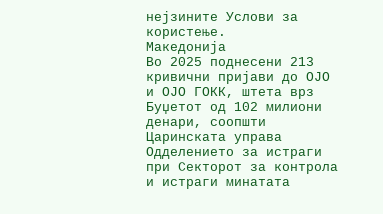нејзините Услови за користење.
Македонија
Во 2025 поднесени 213 кривични пријави до ОЈО и ОЈО ГОКК, штета врз Буџетот од 102 милиони денари, соопшти Царинската управа
Одделението за истраги при Секторот за контрола и истраги минатата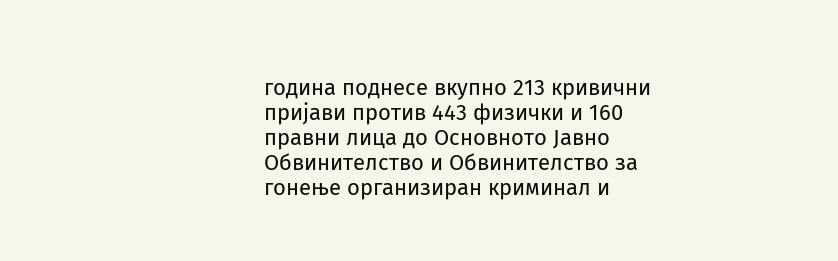година поднесе вкупно 213 кривични пријави против 443 физички и 160 правни лица до Основното Јавно Обвинителство и Обвинителство за гонење организиран криминал и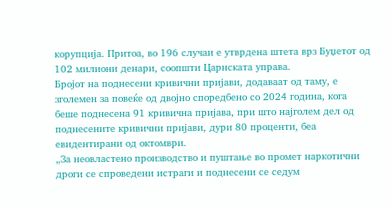корупција. Притоа, во 196 случаи е утврдена штета врз Буџетот од 102 милиони денари, соопшти Царнската управа.
Бројот на поднесени кривични пријави, додаваат од таму, е зголемен за повеќе од двојно споредбено со 2024 година, кога бeше поднесена 91 кривична пријава, при што најголем дел од поднесените кривични пријави, дури 80 проценти, беа евидентирани од октомври.
„За неовластено производство и пуштање во промет наркотични дроги се спроведени истраги и поднесени се седум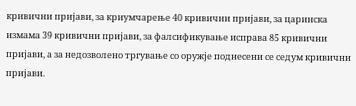кривични пријави, за криумчарење 40 кривични пријави, за царинска измама 39 кривични пријави, за фалсификување исправа 85 кривични пријави, а за недозволено тргување со оружје поднесени се седум кривични пријави.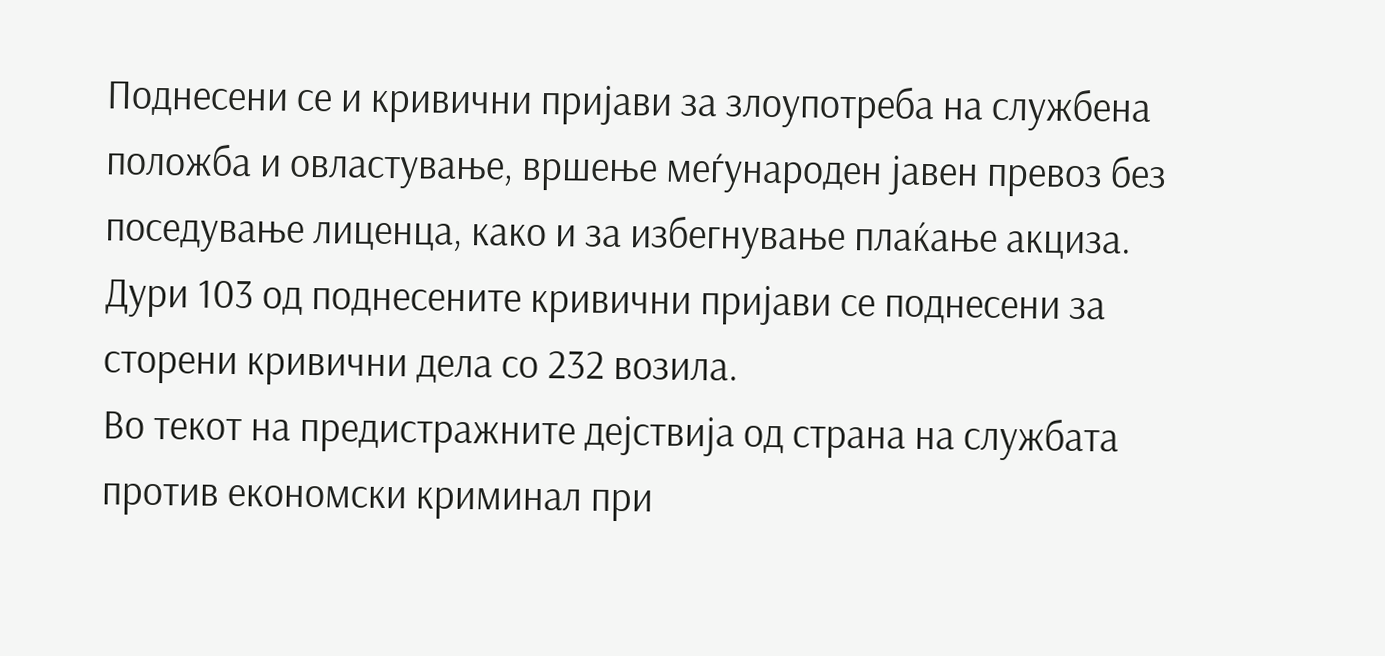Поднесени се и кривични пријави за злоупотреба на службена положба и овластување, вршење меѓународен јавен превоз без поседување лиценца, како и за избегнување плаќање акциза. Дури 103 од поднесените кривични пријави се поднесени за сторени кривични дела со 232 возила.
Во текот на предистражните дејствија од страна на службата против економски криминал при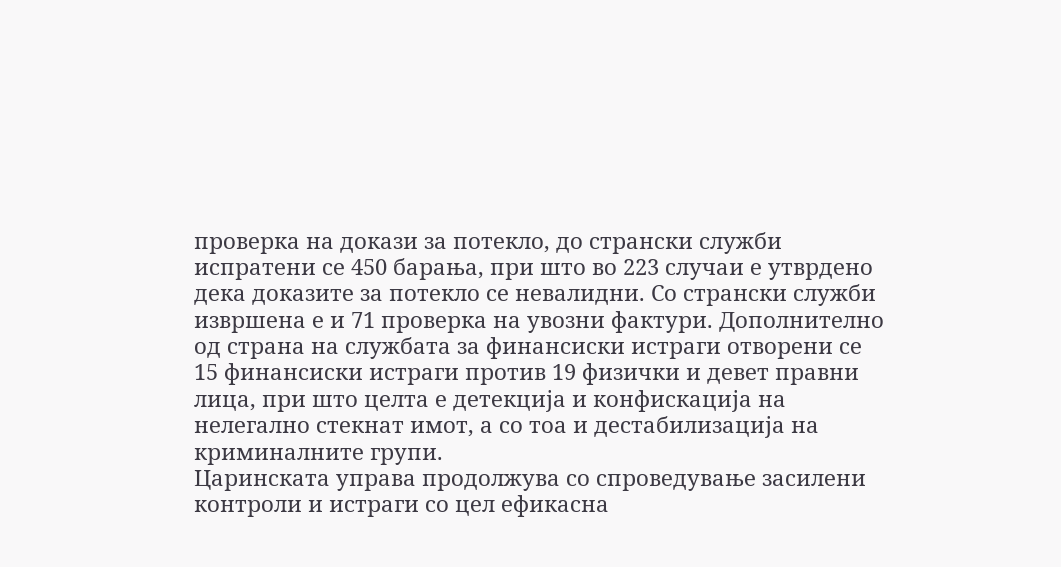проверка на докази за потекло, до странски служби испратени се 450 барања, при што во 223 случаи е утврдено дека доказите за потекло се невалидни. Со странски служби извршена е и 71 проверка на увозни фактури. Дополнително од страна на службата за финансиски истраги отворени се 15 финансиски истраги против 19 физички и девет правни лица, при што целта е детекција и конфискација на нелегално стекнат имот, а со тоа и дестабилизација на криминалните групи.
Царинската управа продолжува со спроведување засилени контроли и истраги со цел ефикасна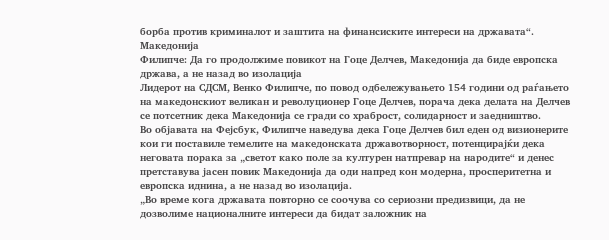борба против криминалот и заштита на финансиските интереси на државата“.
Македонија
Филипче: Да го продолжиме повикот на Гоце Делчев, Македонија да биде европска држава, а не назад во изолација
Лидерот на СДСМ, Венко Филипче, по повод одбележувањето 154 години од раѓањето на македонскиот великан и револуционер Гоце Делчев, порача дека делата на Делчев се потсетник дека Македонија се гради со храброст, солидарност и заедништво.
Во објавата на Фејсбук, Филипче наведува дека Гоце Делчев бил еден од визионерите кои ги поставиле темелите на македонската државотворност, потенцирајќи дека неговата порака за „светот како поле за културен натпревар на народите“ и денес претставува јасен повик Македонија да оди напред кон модерна, просперитетна и европска иднина, а не назад во изолација.
„Во време кога државата повторно се соочува со сериозни предизвици, да не дозволиме националните интереси да бидат заложник на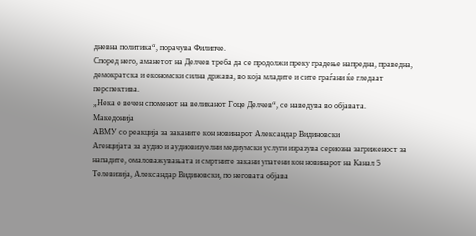дневна политика“, порачува Филипче.
Според него, аманетот на Делчев треба да се продолжи преку градење напредна, праведна, демократска и економски силна држава, во која младите и сите граѓани ќе гледаат перспектива.
„Нека е вечен споменот на великанот Гоце Делчев“, се наведува во објавата.
Македонија
АВМУ со реакција за заканите кон новинарот Александар Видиновски
Агенцијата за аудио и аудиовизуелни медиумски услуги изразува сериозна загриженост за нападите, омаловажувањата и смртните закани упатени кон новинарот на Канал 5 Телевизија, Александар Видиновски, по неговата објава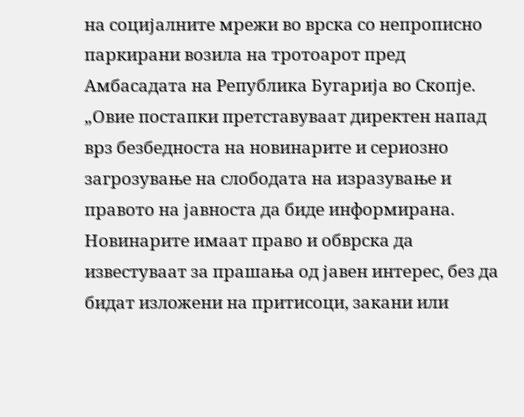на социјалните мрежи во врска со непрописно паркирани возила на тротоарот пред Амбасадата на Република Бугарија во Скопје.
„Овие постапки претставуваат директен напад врз безбедноста на новинарите и сериозно загрозување на слободата на изразување и правото на јавноста да биде информирана. Новинарите имаат право и обврска да известуваат за прашања од јавен интерес, без да бидат изложени на притисоци, закани или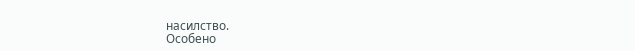насилство.
Особено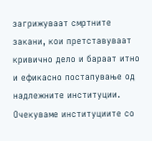загрижуваат смртните закани, кои претставуваат кривично дело и бараат итно и ефикасно постапување од надлежните институции. Очекуваме институциите со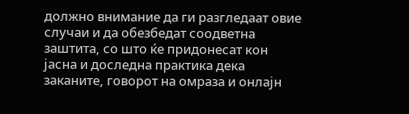должно внимание да ги разгледаат овие случаи и да обезбедат соодветна заштита, со што ќе придонесат кон јасна и доследна практика дека заканите, говорот на омраза и онлајн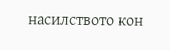насилството кон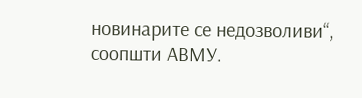новинарите се недозволиви“, соопшти АВМУ.